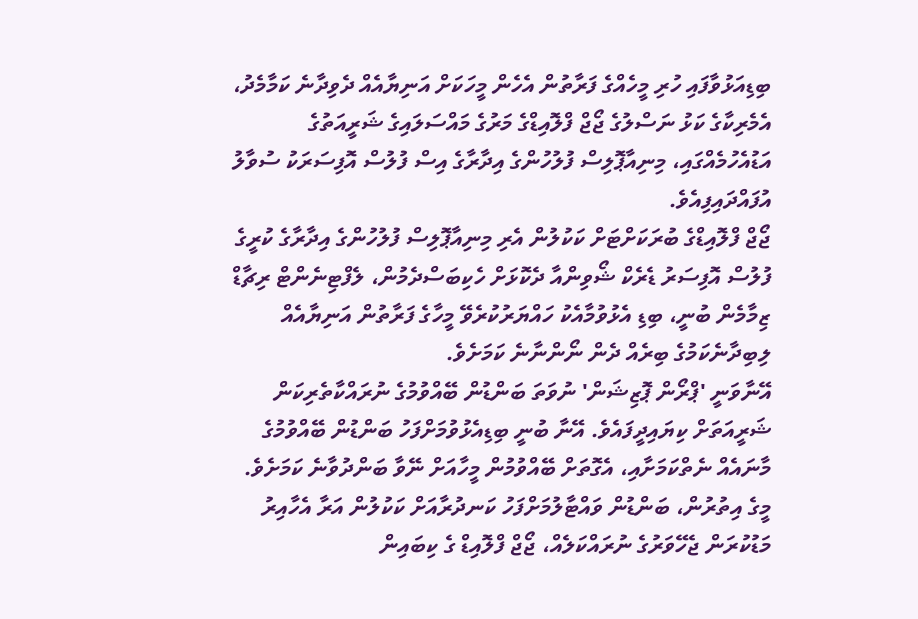ބިޑިއަޅުވާފައި ހުރި މީހެއްގެ ފަރާތުން އެހެން މީހަކަށް އަނިޔާއެއް ދެވިދާނެ ކަމާމެދު، އެމެރިކާގެ ކަޅު ނަސްލުގެ ޖޯޖް ފްލޮއިޑްގެ މަރުގެ މައްސަލައިގެ ޝަރީއަތުގެ އަޑުއެހުމެއްގައި، މިނިއާޕޮލިސް ފުލުހުންގެ އިދާރާގެ އިސް ފުލުސް އޮފިސަރަކު ސުވާލު އުފައްދައިފިއެވެ.
ޖޯޖް ފްލޮއިޑްގެ ބުރަކަށްޓަށް ކަކުލުން އެރި މިނިއާޕޮލިސް ފުލުހުންގެ އިދާރާގެ ކުރީގެ ފުލުސް އޮފިސަރު ޑެރެކް ޝޯވިންއާ ދެކޮޅަށް ހެކިބަސްދެމުން، ލެފްޓިނެންޓް ރިޗާޑް ޒިމާމެން ބުނީ، ބިޑި އެޅުވުމާއެކު ހައްޔަރުކުރެވޭ މީހާގެ ފަރާތުން އަނިޔާއެއް ލިބިދާނެކަމުގެ ބިރެއް ދެން ނޯންނާނެ ކަމަށެވެ.
އޭނާވަނީ 'ޕްރޯން ޕޮޒިޝަން' ނުވަތަ ބަންޑުން ބޭއްވުމުގެ ނުރައްކާތެރިކަން ޝަރީއަތަށް ކިޔައިދީފައެވެ. އޭނާ ބުނީ ބިޑިއެޅުވުމަށްފަހު ބަންޑުން ބޭއްވުމުގެ މާނައެއް ނެތްކަމަށާއި، އެގޮތަށް ބޭއްވުމުން މީހާއަށް ނޭވާ ބަންދުވާނެ ކަމަށެވެ.
މީގެ އިތުރުން، ބަންޑުން ވައްޓާލުމަށްފަހު ކަނދުރާއަށް ކަކުލުން އަރާ އެހާއިރު މަޑުކުރަން ޖެހޭވަރުގެ ނުރައްކަލެއް، ޖޯޖް ފްލޮއިޑް ގެ ކިބައިން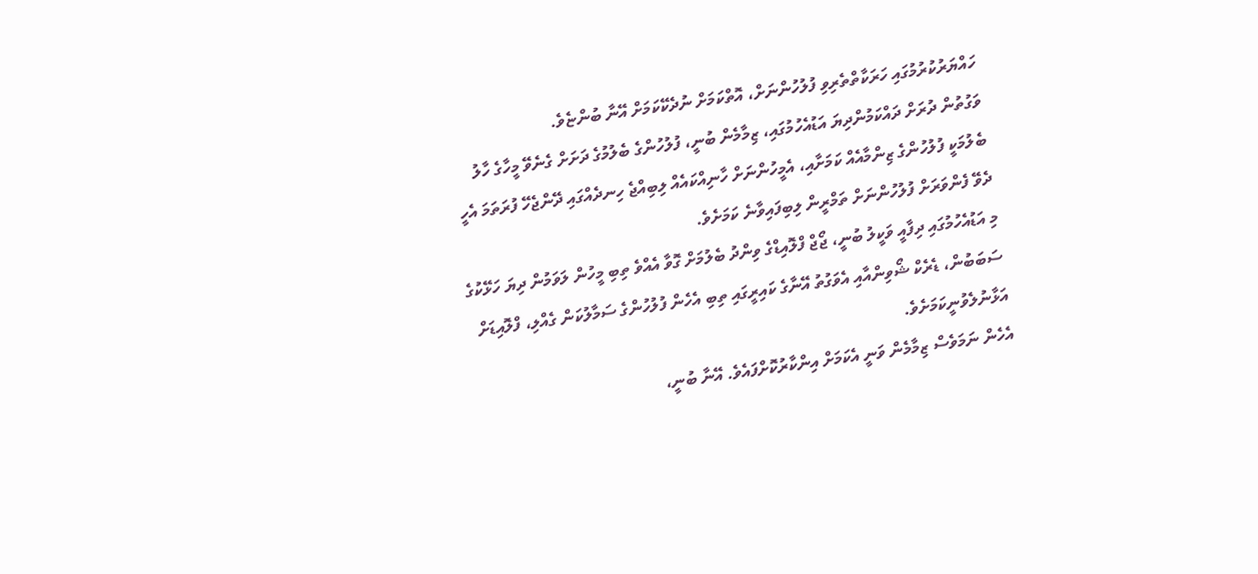ހައްޔަރުކުރުމުގައި ހަރަކާތްތެރިވި ފުލުހުންނަށް، އޮތްކަމަށް ނުދެކޭކަމަށް އޭނާ ބުންޏެވެ.
ވަގުތުން ދުރަށް ދައްކަމުންދިޔަ އަޑުއެހުމުގައި، ޒިމާމެން ބުނީ، ފުލުހުންގެ ބެލުމުގެ ދަށަށް ގެނެވޭ މީހާގެ ހާލު ބެލުމަކީ ފުލުހުންގެ ޒިންމާއެއް ކަމަށާއި، އެމީހުންނަށް ހާނިއްކައެއް ލިބިއްޖެ ހިނދެއްގައި ދޭންޖެހޭ ފުރަތަމަ އެހީ ދެވޭ ފެންވަރަށް ފުލުހުންނަށް ތަމްރީން ލިބިފައިވާނެ ކަމަށެވެ.
މި އަޑުއެހުމުގައި ދިފާއީ ވަކީލު ބުނީ، ޖޯޖް ފްލޮއިޑްގެ ވިންދު ބެލުމަށް ގޮވާ އެއްވެ ތިބި މީހުން ލަވަމުން ދިޔަ ހަޅޭކުގެ ސަބަބުން، ޑެރެކް ޝޯވިންއާއި އެވަގުތު އޭނާގެ ކައިރީގައި ތިބި އެހެން ފުލުހުންގެ ސަމާލުކަން ގެއްލި، ފްލޮއިޑަށް އަޅާނުލެވުނީކަމަށެވެ.
އެހެން ނަމަވެސް ޒިމާމެން ވަނީ އެކަމަށް އިންކާރުކޮށްފައެވެ. އޭނާ ބުނީ،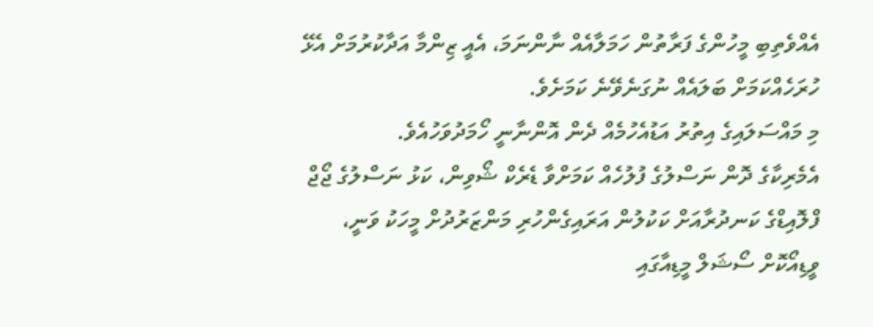އެއްވެތިބި މީހުންގެ ފަރާތުން ހަމަލާއެއް ނާންނަމަ، އެއީ ޒިންމާ އަދާކުރުމަށް އެޅޭ ހުރަހެއްކަމަށް ބަލައެއް ނުގަނެވޭނެ ކަމަށެވެ.
މި މައްސަލައިގެ އިތުރު އަޑުއެހުމެއް ދެން އޮންނާނީ ހޯމަދުވަހުއެވެ.
އެމެރިކާގެ ދޮން ނަސްލުގެ ފުލުހެއް ކަމަށްވާ ޑެރެކް ޝޯވިން، ކަޅު ނަސްލުގެ ޖޯޖް ފްލޮއިޑްގެ ކަނދުރާއަށް ކަކުލުން އަރައިގެންހުރި މަންޒަރުދުށް މީހަކު ވަނީ، ވީޑިއޯކޮށް ސޯޝަލް މީޑިއާގައި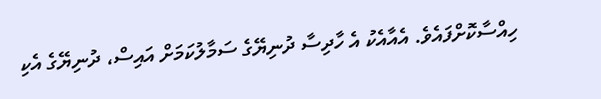ހިއްސާކޮށްފައެވެ. އެއާއެކު އެ ހާދިސާ ދުނިޔޭގެ ސަމާލުކަމަށް އައިސް، ދުނިޔޭގެ އެކި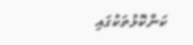ކަންކޮޅުތަކުގައި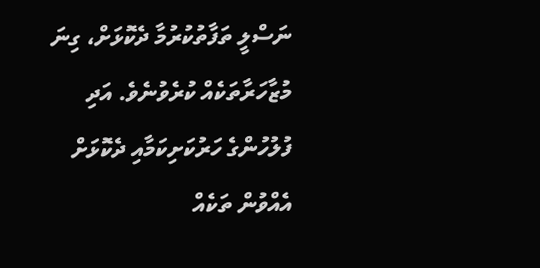ނަސްލީ ތަފާތުކުރުމާ ދެކޮޅަށް، ގިނަ މުޒާހަރާތަކެއް ކުރެވުނެވެ. އަދި ފުލުހުންގެ ހަރުކަށިކަމާއި ދެކޮޅަށް އެއްވުން ތަކެއް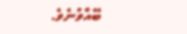ބޭއްވުނެވެ.